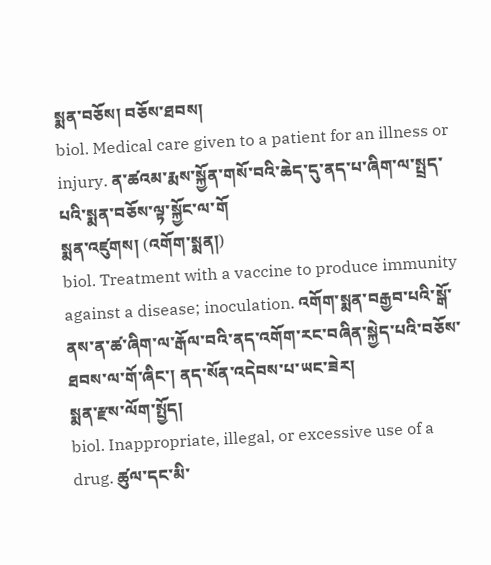སྨན་བཅོས། བཅོས་ཐབས།
biol. Medical care given to a patient for an illness or injury. ན་ཚའམ་རྨས་སྐྱོན་གསོ་བའི་ཆེད་དུ་ནད་པ་ཞིག་ལ་སྤྲད་པའི་སྨན་བཅོས་ལྟ་སྐྱོང་ལ་གོ
སྨན་འཛུགས། (འགོག་སྨན།)
biol. Treatment with a vaccine to produce immunity against a disease; inoculation. འགོག་སྨན་བརྒྱབ་པའི་སྒོ་ནས་ན་ཚ་ཞིག་ལ་རྒོལ་བའི་ནད་འགོག་རང་བཞིན་སྐྱེད་པའི་བཅོས་ཐབས་ལ་གོ་ཞིང་། ནད་སོན་འདེབས་པ་ཡང་ཟེར།
སྨན་རྫས་ལོག་སྤྱོད།
biol. Inappropriate, illegal, or excessive use of a drug. ཚུལ་དང་མི་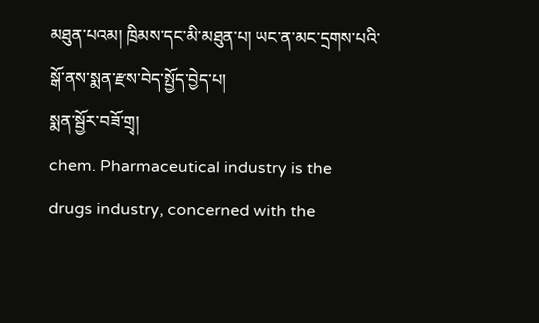མཐུན་པའམ། ཁྲིམས་དང་མི་མཐུན་པ། ཡང་ན་མང་དྲགས་པའི་སྒོ་ནས་སྨན་རྫས་བེད་སྤྱོད་བྱེད་པ།
སྨན་སྦྱོར་བཟོ་གྲྭ།
chem. Pharmaceutical industry is the drugs industry, concerned with the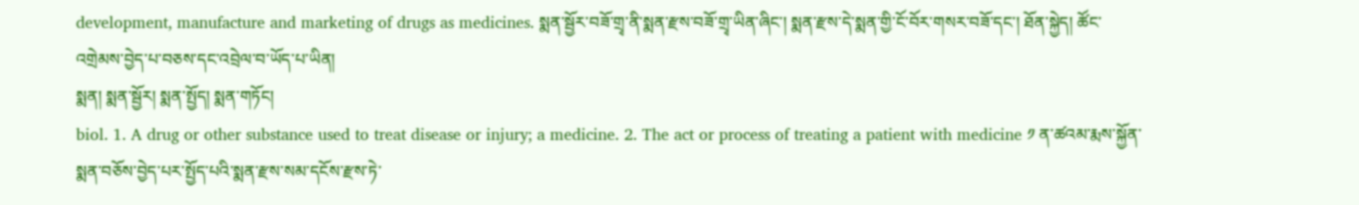development, manufacture and marketing of drugs as medicines. སྨན་སྦྱོར་བཟོ་གྲྭ་ནི་སྨན་རྫས་བཟོ་གྲྭ་ཡིན་ཞིང་། སྨན་རྫས་དེ་སྨན་གྱི་ངོ་བོར་གསར་བཟོ་དང་། ཐོན་སྐྱེད། ཚོང་འགྲེམས་བྱེད་པ་བཅས་དང་འབྲེལ་བ་ཡོད་པ་ཡིན།
སྨན། སྨན་སྦྱོར། སྨན་སྤྱོད། སྨན་གཏོང།
biol. 1. A drug or other substance used to treat disease or injury; a medicine. 2. The act or process of treating a patient with medicine ༡ ན་ཚའམ་རྨས་སྐྱོན་སྨན་བཅོས་བྱེད་པར་སྤྱོད་པའི་སྨན་རྫས་སམ་དངོས་རྫས་ཏེ་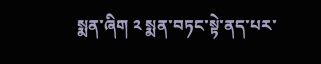སྨན་ཞིག ༢ སྨན་བཏང་སྟེ་ནད་པར་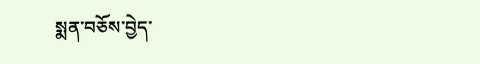སྨན་བཅོས་བྱེད་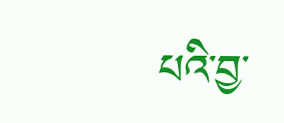པའི་བྱ་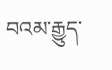བའམ་རྒྱུད་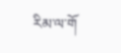རིམ་ལ་གོ